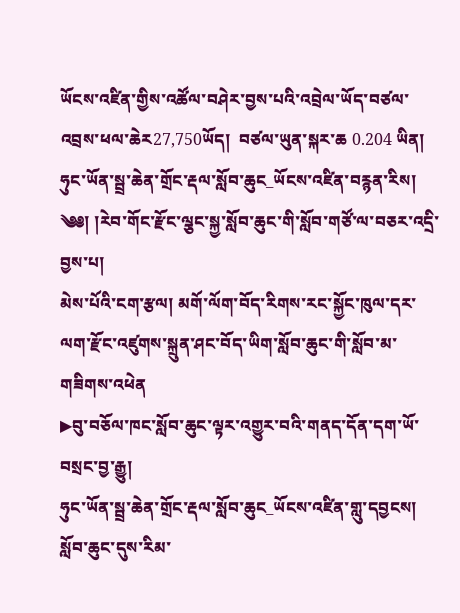ཡོངས་འཛིན་གྱིས་འཚོལ་བཤེར་བྱས་པའི་འབྲེལ་ཡོད་བཙལ་འབྲས་ཕལ་ཆེར27,750ཡོད།  བཙལ་ཡུན་སྐར་ཆ 0.204 ཡིན།
ཧུང་ཡོན་སྦྲ་ཆེན་གྲོང་རྡལ་སློབ་ཆུང_ཡོངས་འཛིན་བརྙན་རིས།
༄༅། །རེབ་གོང་རྫོང་ལྕང་སྐྱ་སློབ་ཆུང་གི་སློབ་གཙོ་ལ་བཅར་འདྲི་བྱས་པ།
མེས་པོའི་ངག་རྩལ། མགོ་ལོག་བོད་རིགས་རང་སྐྱོང་ཁུལ་དར་ལག་རྫོང་འཛུགས་སྐྲུན་ཤང་བོད་ཡིག་སློབ་ཆུང་གི་སློབ་མ་གཟིགས་འཕེན
▶བུ་བཅོལ་ཁང་སློབ་ཆུང་ལྟར་འགྱུར་བའི་གནད་དོན་དག་ཡོ་བསྲང་བྱ་རྒྱུ།
ཧུང་ཡོན་སྦྲ་ཆེན་གྲོང་རྡལ་སློབ་ཆུང_ཡོངས་འཛིན་གླུ་དབྱངས།
སློབ་ཆུང་དུས་རིམ་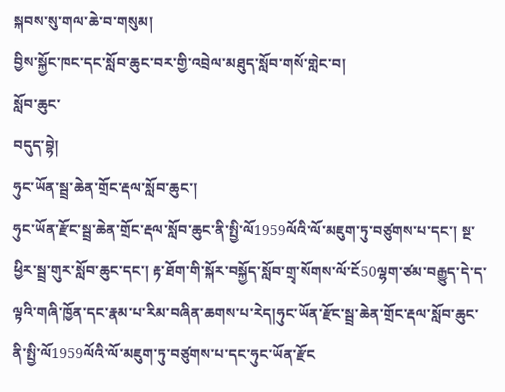སྐབས་སུ་གལ་ཆེ་བ་གསུམ།
བྱིས་སྐྱོང་ཁང་དང་སློབ་ཆུང་བར་གྱི་འབྲེལ་མཐུད་སློབ་གསོ་གླེང་བ།
སློབ་ཆུང་
བདུད་བྷེ།
ཧུང་ཡོན་སྦྲ་ཆེན་གྲོང་རྡལ་སློབ་ཆུང་།
ཧུང་ཡོན་རྫོང་སྦྲ་ཆེན་གྲོང་རྡལ་སློབ་ཆུང་ནི་སྤྱི་ལོ1959ལོའི་ལོ་མཇུག་ཏུ་བཙུགས་པ་དང་། སྔ་ཕྱིར་སྦྲ་གུར་སློབ་ཆུང་དང་། རྟ་ཐོག་གི་སྐོར་བསྐྱོད་སློབ་གྲྭ་སོགས་ལོ་ངོ50ལྷག་ཙམ་བརྒྱུད་དེ་ད་ལྟའི་གཞི་ཁྱོན་དང་རྣམ་པ་རིམ་བཞིན་ཆགས་པ་རེད།ཧུང་ཡོན་རྫོང་སྦྲ་ཆེན་གྲོང་རྡལ་སློབ་ཆུང་ནི་སྤྱི་ལོ1959ལོའི་ལོ་མཇུག་ཏུ་བཙུགས་པ་དང་ཧུང་ཡོན་རྫོང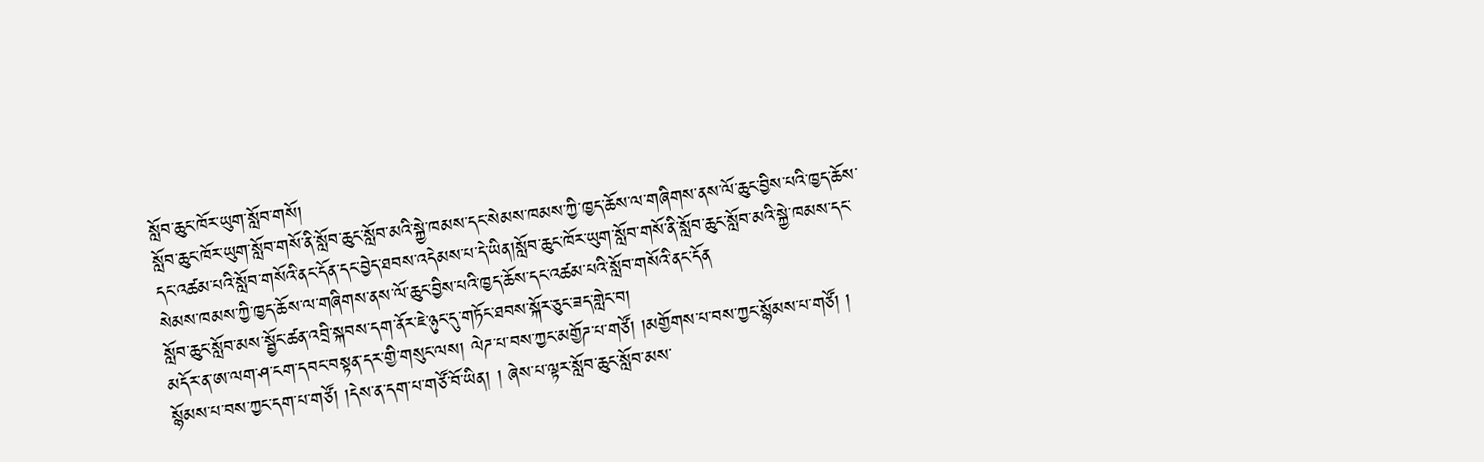སློབ་ཆུང་ཁོར་ཡུག་སློབ་གསོ།
སློབ་ཆུང་ཁོར་ཡུག་སློབ་གསོ་ནི་སློབ་ཆུང་སློབ་མའི་སྐྱེ་ཁམས་དང་སེམས་ཁམས་ཀྱི་ཁྱད་ཆོས་ལ་གཞིགས་ནས་ལོ་ཆུང་བྱིས་པའི་ཁྱད་ཆོས་དང་འཚམ་པའི་སློབ་གསོའི་ནང་དོན་དང་བྱེད་ཐབས་འདེམས་པ་དེ་ཡིན།སློབ་ཆུང་ཁོར་ཡུག་སློབ་གསོ་ནི་སློབ་ཆུང་སློབ་མའི་སྐྱེ་ཁམས་དང་སེམས་ཁམས་ཀྱི་ཁྱད་ཆོས་ལ་གཞིགས་ནས་ལོ་ཆུང་བྱིས་པའི་ཁྱད་ཆོས་དང་འཚམ་པའི་སློབ་གསོའི་ནང་དོན
སློབ་ཆུང་སློབ་མས་སྦྱོང་ཚན་འབྲི་སྐབས་དག་ནོར་ཇེ་ཉུང་དུ་གཏོང་ཐབས་སྐོར་ཅུང་ཟད་གླེང་བ།
མདོར་ན་ཨ་ལག་ཤ་ངག་དབང་བསྟན་དར་གྱི་གསུང་ལས། ལེཌ་པ་བས་ཀྱང་མགྱོཌ་པ་གཙོ། །མགྱོགས་པ་བས་ཀྱང་སྙོམས་པ་གཙོ། ། སྙོམས་པ་བས་ཀྱང་དག་པ་གཙོ། །དེས་ན་དག་པ་གཙོ་བོ་ཡིན། ། ཞེས་པ་ལྟར་སློབ་ཆུང་སློབ་མས་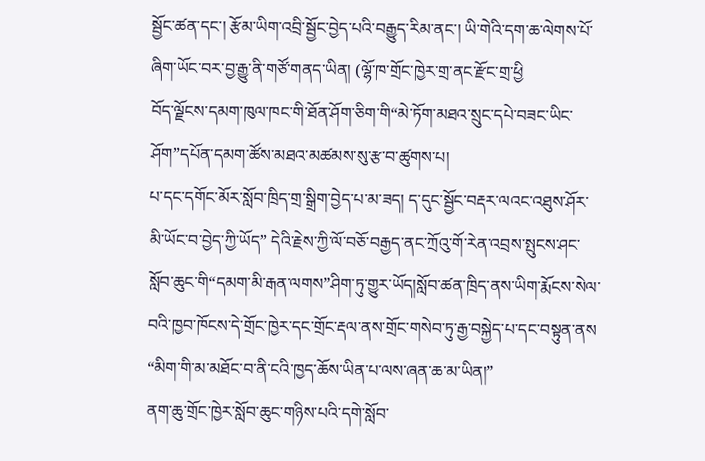སྦྱོང་ཚན་དང་། རྩོམ་ཡིག་འབྲི་སྦྱོང་བྱེད་པའི་བརྒྱུད་རིམ་ནང་། ཡི་གེའི་དག་ཆ་ལེགས་པོ་ཞིག་ཡོང་བར་བྱ་རྒྱུ་ནི་གཙོ་གནད་ཡིན། (ལྷོ་ཁ་གྲོང་ཁྱེར་གྲ་ནང་རྫོང་གྲ་ཕྱི
བོད་ལྗོངས་དམག་ཁུལ་ཁང་གི་ཐོན་ཤོག་ཅིག་གི“མེ་ཏོག་མཐའ་སྲུང་དཔེ་བཟང་ཡིང་ཤོག”དཔོན་དམག་ཚོས་མཐའ་མཚམས་སུ་རྩ་བ་ཚུགས་པ།
པ་དང་དགོང་མོར་སློབ་ཁྲིད་གྲ་སྒྲིག་བྱེད་པ་མ་ཟད། ད་དུང་སྦྱོང་བརྡར་ལའང་འཐུས་ཤོར་མི་ཡོང་བ་བྱེད་ཀྱི་ཡོད” དེའི་རྗེས་ཀྱི་ལོ་བཅོ་བརྒྱད་ནང་ཀྲོའུ་གོ་རེན་འབྲས་སྤུངས་ཤང་སློབ་ཆུང་གི“དམག་མི་རྒན་ལགས”ཤིག་ཏུ་གྱུར་ཡོད།སློབ་ཚན་ཁྲིད་ནས་ཡིག་རྨོངས་སེལ་བའི་ཁྱབ་ཁོངས་དེ་གྲོང་ཁྱེར་དང་གྲོང་རྡལ་ནས་གྲོང་གསེབ་ཏུ་རྒྱ་བསྐྱེད་པ་དང་བསྟུན་ནས
“མིག་གི་མ་མཐོང་བ་ནི་ངའི་ཁྱད་ཆོས་ཡིན་པ་ལས་ཞན་ཆ་མ་ཡིན།”
ནག་ཆུ་གྲོང་ཁྱེར་སློབ་ཆུང་གཉིས་པའི་དགེ་སློབ་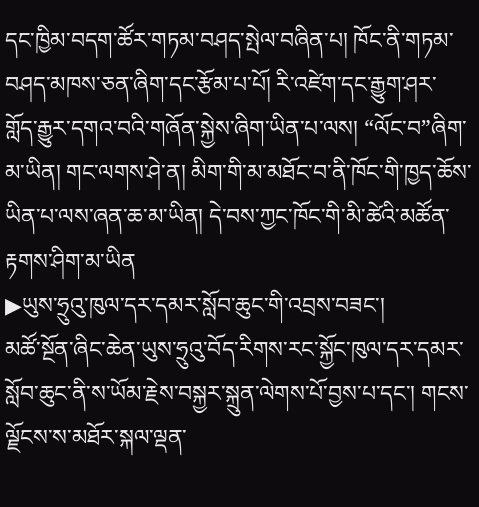དང་ཁྱིམ་བདག་ཚོར་གཏམ་བཤད་སྤེལ་བཞིན་པ། ཁོང་ནི་གཏམ་བཤད་མཁས་ཅན་ཞིག་དང་རྩོམ་པ་པོ། རི་འཛེག་དང་རྒྱུག་ཤར་གློད་རྒྱུར་དགའ་བའི་གཞོན་སྐྱེས་ཞིག་ཡིན་པ་ལས། “ལོང་བ”ཞིག་མ་ཡིན། གང་ལགས་ཤེ་ན། མིག་གི་མ་མཐོང་བ་ནི་ཁོང་གི་ཁྱད་ཆོས་ཡིན་པ་ལས་ཞན་ཆ་མ་ཡིན། དེ་བས་ཀྱང་ཁོང་གི་མི་ཚེའི་མཚོན་རྟགས་ཤིག་མ་ཡིན
▶ཡུས་ཧྲུའུ་ཁུལ་དར་དམར་སློབ་ཆུང་གི་འབྲས་བཟང་།
མཚོ་སྔོན་ཞིང་ཆེན་ཡུས་ཧྲུའུ་བོད་རིགས་རང་སྐྱོང་ཁུལ་དར་དམར་སློབ་ཆུང་ནི་ས་ཡོམ་རྗེས་བསྐྱར་སྐྲུན་ལེགས་པོ་བྱས་པ་དང་། གངས་ལྗོངས་ས་མཐོར་སྐལ་ལྡན་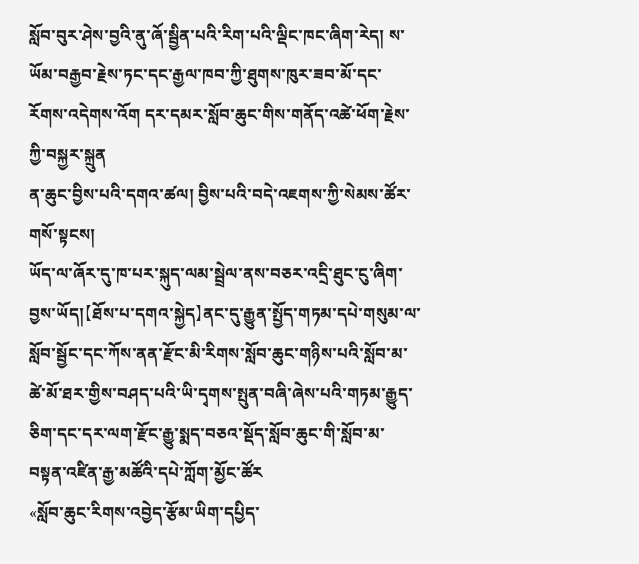སློབ་བུར་ཤེས་བྱའི་ནུ་ཞོ་སྦྱིན་པའི་རིག་པའི་ལྡིང་ཁང་ཞིག་རེད། ས་ཡོམ་བརྒྱབ་རྗེས་ཏང་དང་རྒྱལ་ཁབ་ཀྱི་ཐུགས་ཁུར་ཟབ་མོ་དང་རོགས་འདེགས་འོག དར་དམར་སློབ་ཆུང་གིས་གནོད་འཚེ་ཕོག་རྗེས་ཀྱི་བསྐྱར་སྐྲུན
ན་ཆུང་བྱིས་པའི་དགའ་ཚལ། བྱིས་པའི་བདེ་འཇགས་ཀྱི་སེམས་ཚོར་གསོ་སྟངས།
ཡོད་ལ་ཞོར་དུ་ཁ་པར་སྐུད་ལམ་སྦྲེལ་ནས་བཅར་འདྲི་ཐུང་ངུ་ཞིག་བྱས་ཡོད།【ཐོས་པ་དགའ་སྐྱེད】ནང་དུ་རྒྱུན་སྤྱོད་གཏམ་དཔེ་གསུམ་ལ་སློབ་སྦྱོང་དང་ཀོས་ནན་རྫོང་མི་རིགས་སློབ་ཆུང་གཉིས་པའི་སློབ་མ་ཚེ་མོ་ཐར་གྱིས་བཤད་པའི་ཡི་དྭགས་སྤུན་བཞི་ཞེས་པའི་གཏམ་རྒྱུད་ཅིག་དང་དར་ལག་རྫོང་རྒྱུ་སྨད་བཅའ་སྡོད་སློབ་ཆུང་གི་སློབ་མ་བསྟན་འཛིན་རྒྱ་མཚོའི་དཔེ་ཀློག་མྱོང་ཚོར
«སློབ་ཆུང་རིགས་འབྱེད་རྩོམ་ཡིག་དཔྱིད་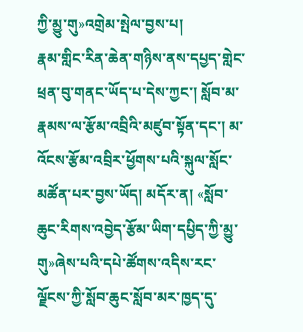ཀྱི་མྱུ་གུ»འགྲེམ་སྤེལ་བྱས་པ།
རྣམ་གླིང་རིན་ཆེན་གཉིས་ནས་དཔྱད་གླེང་ཕྲན་བུ་གནང་ཡོད་པ་དེས་ཀྱང་། སློབ་མ་རྣམས་ལ་རྩོམ་འབྲིའི་མཛུབ་སྟོན་དང་། མ་འོངས་རྩོམ་འབྲིར་ཕྱོགས་པའི་སྐུལ་སློང་མཚོན་པར་བྱས་ཡོད། མདོར་ན། «སློབ་ཆུང་རིགས་འབྱེད་རྩོམ་ཡིག་དཔྱིད་ཀྱི་མྱུ་གུ»ཞེས་པའི་དཔེ་ཚོགས་འདིས་རང་ལྗོངས་ཀྱི་སློབ་ཆུང་སློབ་མར་ཁྱད་དུ་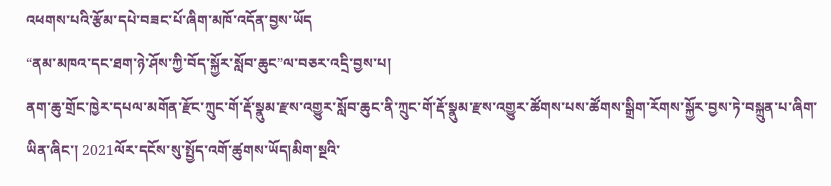འཕགས་པའི་རྩོམ་དཔེ་བཟང་པོ་ཞིག་མཁོ་འདོན་བྱས་ཡོད
“ནམ་མཁའ་དང་ཐག་ཉེ་ཤོས་ཀྱི་བོད་སྐྱོར་སློབ་ཆུང”ལ་བཅར་འདྲི་བྱས་པ།
ནག་ཆུ་གྲོང་ཁྱེར་དཔལ་མགོན་རྫོང་ཀྲུང་གོ་རྡོ་སྣུམ་རྫས་འགྱུར་སློབ་ཆུང་ནི་ཀྲུང་གོ་རྡོ་སྣུམ་རྫས་འགྱུར་ཚོགས་པས་ཚོགས་སྒྲིག་རོགས་སྐྱོར་བྱས་ཏེ་བསྐྲུན་པ་ཞིག་ཡིན་ཞིང་། 2021ལོར་དངོས་སུ་སྤྱོད་འགོ་ཚུགས་ཡོད།མིག་སྔའི་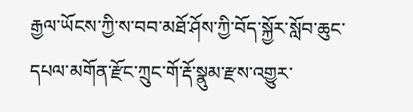རྒྱལ་ཡོངས་ཀྱི་ས་བབ་མཐོ་ཤོས་ཀྱི་བོད་སྐྱོར་སློབ་ཆུང་དཔལ་མགོན་རྫོང་ཀྲུང་གོ་རྡོ་སྣུམ་རྫས་འགྱུར་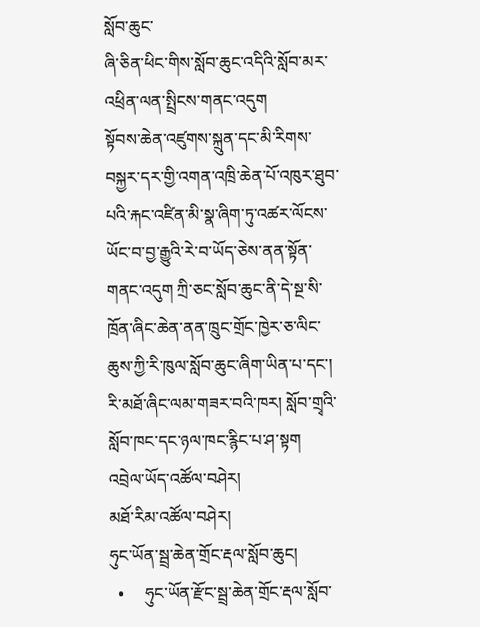སློབ་ཆུང་
ཞི་ཅིན་ཕིང་གིས་སློབ་ཆུང་འདིའི་སློབ་མར་འཕྲིན་ལན་སྤྲིངས་གནང་འདུག
སྟོབས་ཆེན་འཛུགས་སྐྲུན་དང་མི་རིགས་བསྐྱར་དར་གྱི་འགན་འཁྲི་ཆེན་པོ་འཁུར་ཐུབ་པའི་རྐང་འཛིན་མི་སྣ་ཞིག་ཏུ་འཚར་ལོངས་ཡོང་བ་བྱ་རྒྱུའི་རེ་བ་ཡོད་ཅེས་ནན་སྟོན་གནང་འདུག ཀྲི་ཅང་སློབ་ཆུང་ནི་དེ་སྔ་སི་ཁྲོན་ཞིང་ཆེན་ནན་ཁྲུང་གྲོང་ཁྱེར་ཅ་ལིང་ཆུས་ཀྱི་རི་ཁུལ་སློབ་ཆུང་ཞིག་ཡིན་པ་དང་། རི་མཐོ་ཞིང་ལམ་གཟར་བའི་ཁར། སློབ་གྲྭའི་སློབ་ཁང་དང་ཉལ་ཁང་རྙིང་པ་ཤ་སྟག
འབྲེལ་ཡོད་འཚོལ་བཤེར།
མཐོ་རིམ་འཚོལ་བཤེར།
ཧུང་ཡོན་སྦྲ་ཆེན་གྲོང་རྡལ་སློབ་ཆུང།
  •     ཧུང་ཡོན་རྫོང་སྦྲ་ཆེན་གྲོང་རྡལ་སློབ་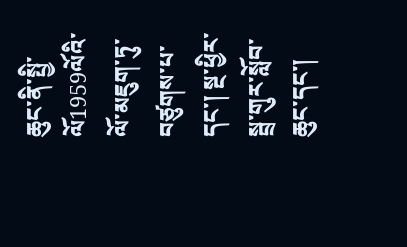ཆུང་ནི་སྤྱི་ལོ1959ལོའི་ལོ་མཇུག་ཏུ་བཙུགས་པ་དང་། སྔ་ཕྱིར་སྦྲ་གུར་སློབ་ཆུང་དང་།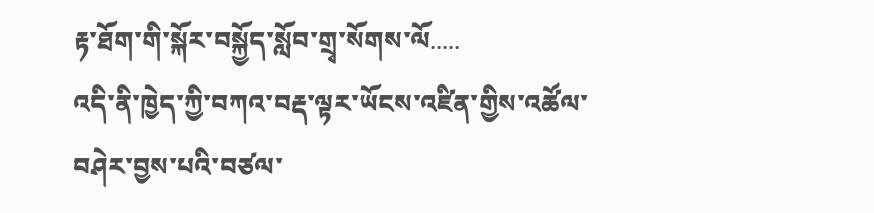རྟ་ཐོག་གི་སྐོར་བསྐྱོད་སློབ་གྲྭ་སོགས་ལོ.....
འདི་ནི་ཁྱེད་ཀྱི་བཀའ་བརྡ་ལྟར་ཡོངས་འཛིན་གྱིས་འཚོལ་བཤེར་བྱས་པའི་བཙལ་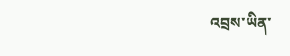འབྲས་ཡིན་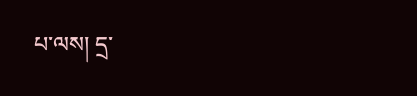པ་ལས། དྲ་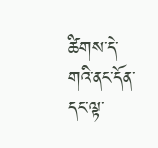ཚིགས་དེ་གའི་ནང་དོན་དང་ལྟ་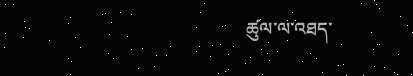ཚུལ་ལ་འཐད་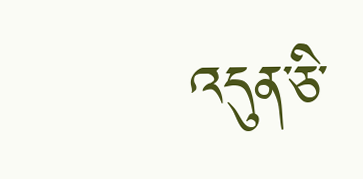འདུན་ཅི་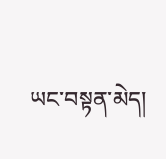ཡང་བསྟན་མེད།